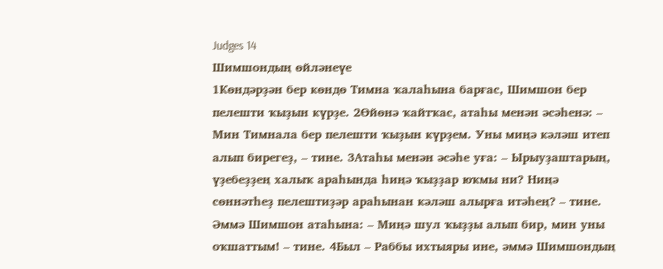Judges 14
Шимшондың өйләнеүе
1Көндәрҙән бер көндө Тимна ҡалаһына барғас, Шимшон бер пелешти ҡыҙын күрҙе. 2Өйөнә ҡайтҡас, атаһы менән әсәһенә: – Мин Тимнала бер пелешти ҡыҙын күрҙем. Уны миңә кәләш итеп алып бирегеҙ, – тине. 3Атаһы менән әсәһе уға: – Ырыуҙаштарың, үҙебеҙҙең халыҡ араһында һиңә ҡыҙҙар юҡмы ни? Ниңә сөннәтһеҙ пелештиҙәр араһынан кәләш алырға итәһең? – тине. Әммә Шимшон атаһына: – Миңә шул ҡыҙҙы алып бир, мин уны оҡшаттым! – тине. 4Был – Раббы ихтыяры ине, әммә Шимшондың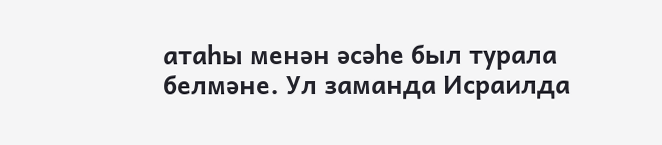атаһы менән әсәһе был турала белмәне. Ул заманда Исраилда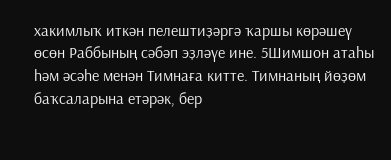хакимлыҡ иткән пелештиҙәргә ҡаршы көрәшеү өсөн Раббының сәбәп эҙләүе ине. 5Шимшон атаһы һәм әсәһе менән Тимнаға китте. Тимнаның йөҙөм баҡсаларына етәрәк, бер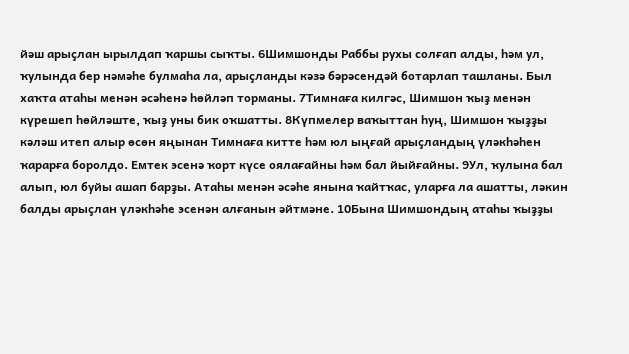йәш арыҫлан ырылдап ҡаршы сыҡты. 6Шимшонды Раббы рухы солғап алды, һәм ул, ҡулында бер нәмәһе булмаһа ла, арыҫланды кәзә бәрәсендәй ботарлап ташланы. Был хаҡта атаһы менән әсәһенә һөйләп торманы. 7Тимнаға килгәс, Шимшон ҡыҙ менән күрешеп һөйләште, ҡыҙ уны бик оҡшатты. 8Күпмелер ваҡыттан һуң, Шимшон ҡыҙҙы кәләш итеп алыр өсөн яңынан Тимнаға китте һәм юл ыңғай арыҫландың үләкһәһен ҡарарға боролдо. Емтек эсенә ҡорт күсе оялағайны һәм бал йыйғайны. 9Ул, ҡулына бал алып, юл буйы ашап барҙы. Атаһы менән әсәһе янына ҡайтҡас, уларға ла ашатты, ләкин балды арыҫлан үләкһәһе эсенән алғанын әйтмәне. 10Бына Шимшондың атаһы ҡыҙҙы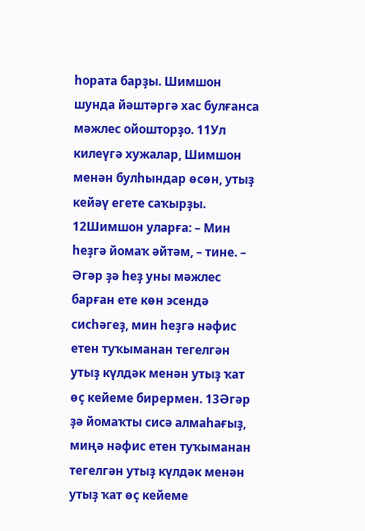һората барҙы. Шимшон шунда йәштәргә хас булғанса мәжлес ойошторҙо. 11Ул килеүгә хужалар, Шимшон менән булһындар өсөн, утыҙ кейәү егете саҡырҙы. 12Шимшон уларға: – Мин һеҙгә йомаҡ әйтәм, – тине. – Әгәр ҙә һеҙ уны мәжлес барған ете көн эсендә сисһәгеҙ, мин һеҙгә нәфис етен туҡыманан тегелгән утыҙ күлдәк менән утыҙ ҡат өҫ кейеме бирермен. 13Әгәр ҙә йомаҡты сисә алмаһағыҙ, миңә нәфис етен туҡыманан тегелгән утыҙ күлдәк менән утыҙ ҡат өҫ кейеме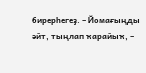бирерһегеҙ. – Йомағыңды әйт, тыңлап ҡарайыҡ, –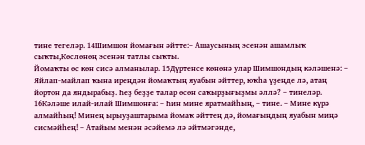тине тегеләр. 14Шимшон йомағын әйтте:– Ашаусының эсенән ашамлыҡ сыҡты,Көслөнөң эсенән татлы сыҡты.
Йомаҡты өс көн сисә алманылар. 15Дүртенсе көнөнә улар Шимшондың кәләшенә: – Яйлап-майлап ҡына иреңдән йомаҡтың яуабын әйттер, юҡһа үҙеңде лә, атаң йортон да яндырабыҙ. Һеҙ беҙҙе талар өсөн саҡырҙығыҙмы әллә? – тинеләр. 16Кәләше илай-илай Шимшонға: – Һин мине яратмайһың, – тине. – Мине күрә алмайһың! Минең ырыуҙаштарыма йомаҡ әйттең дә, йомағыңдың яуабын миңә сисмәйһең! – Атайым менән әсәйемә лә әйтмәгәнде,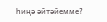һиңә әйтәйемме?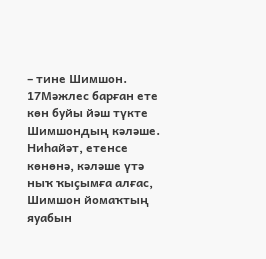– тине Шимшон. 17Мәжлес барған ете көн буйы йәш түкте Шимшондың кәләше. Ниһайәт, етенсе көнөнә, кәләше үтә ныҡ ҡыҫымға алғас, Шимшон йомаҡтың яуабын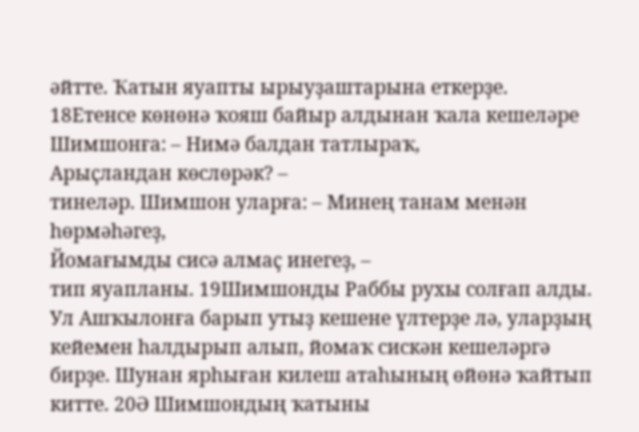әйтте. Ҡатын яуапты ырыуҙаштарына еткерҙе. 18Етенсе көнөнә ҡояш байыр алдынан ҡала кешеләре Шимшонға: – Нимә балдан татлыраҡ,
Арыҫландан көслөрәк? –
тинеләр. Шимшон уларға: – Минең танам менән һөрмәһәгеҙ,
Йомағымды сисә алмаҫ инегеҙ, –
тип яуапланы. 19Шимшонды Раббы рухы солғап алды. Ул Ашҡылонға барып утыҙ кешене үлтерҙе лә, уларҙың кейемен һалдырып алып, йомаҡ сискән кешеләргә бирҙе. Шунан ярһыған килеш атаһының өйөнә ҡайтып китте. 20Ә Шимшондың ҡатыны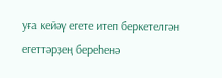уға кейәү егете итеп беркетелгән егеттәрҙең береһенә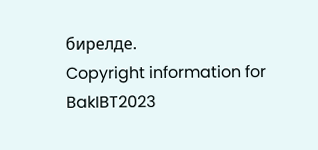бирелде.
Copyright information for
BakIBT2023